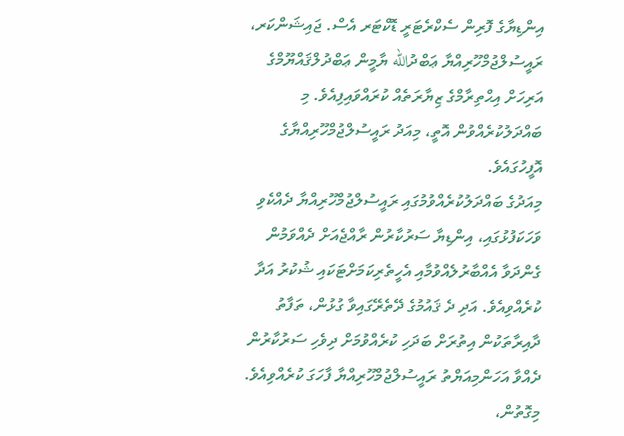އިންޑިޔާގެ ފޮރިން ސެކްރެޓަރީ ޑޮކްޓަރ އެސް. ޖައިޝަންކަރ، ރައީސުލްޖުމްހޫރިއްޔާ ޢަބްދުالله ޔާމީން ޢަބްދުލްޤައްޔޫމްގެ އަރިހަށް އިޙްތިރާމްގެ ޒިޔާރަތެއް ކުރައްވައިފިއެވެ. މި ބައްދަލުކުރެއްވުން އޮތީ، މިއަދު ރައީސުލްޖުމްހޫރިއްޔާގެ އޮފީހުގައެވެ.
މިއަދުގެ ބައްދަލުކުރެއްވުމުގައި ރައީސުލްޖުމްހޫރިއްޔާ ދެއްކެވި ވަހަކަފުޅުގައި، އިންޑިޔާ ސަރުކާރުން ރާއްޖެއަށް ދެއްވަމުން ގެންދަވާ އެއްބާރުލެއްވުމާއި އެހީތެރިކަމަށްޓަކައި ޝުކުރު އަދާ ކުރެއްވިއެވެ. އަދި ދެ ޤައުމުގެ ދޭތެރޭގައިވާ ގުޅުން، ތަފާތު ދާއިރާތަކުން އިތުރަށް ބަދަހި ކުރެއްވުމަށް ދިވެހި ސަރުކާރުން ދެއްވާ އަހަންމިއަޔްތު ރައީސުލްޖުމްހޫރިއްޔާ ފާހަގަ ކުރެއްވިއެވެ.
މިގޮތުން،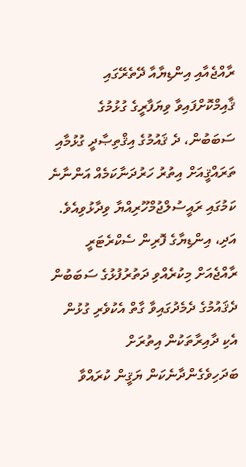ރާއްޖެއާއި އިންޑިޔާއާ ދޭތެރޭގައި ޤާއިމްކޮށްފައިވާ ވިޔަފާރީގެ ގުޅުމުގެ ސަބަބުން، ދެ ޤައުމުގެ އިޤްތިޞާދީ ގުޅުމާއި ތަރައްޤީއަށް އިތުރު ހަރުދަނާކަމެއް އަންނާނެ ކަމުގައި ރައީސުލްޖުމްހޫރިއްޔާ ވިދާޅުވިއެވެ. އަދި، އިންޑިޔާގެ ފޮރިން ސެކްރެޓަރީ ރާއްޖެއަށް މިކުރެއްވި ދަތުރުފުޅުގެ ސަބަބުން ދެޤައުމުގެ ދެމެދުގައިވާ ގާތް އެކުވެރި ގުޅުން އެކި ދާއިރާތަކުން އިތުރަށް ބަދަހިވެގެންދާނެކަން ޔަޤީން ކުރައްވާ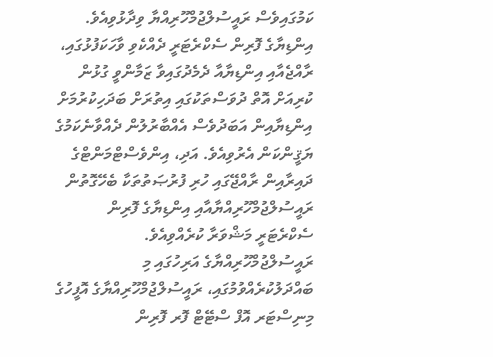ކަމުގައިވެސް ރައީސުލްޖުމްހޫރިއްޔާ ވިދާޅުވިއެވެ.
އިންޑިޔާގެ ފޮރިން ސެކްރެޓަރީ ދެއްކެވި ވާހަކަފުޅުގައި، ރާއްޖެއާއި އިންޑިޔާއާ ދެމެދުގައިވާ ޒަމާންވީ ގުޅުން ކުރިއަށް އޮތް ދުވަސްތަކުގައި އިތުރަށް ބަދަހިކުރުމަށް އިންޑިޔާއިން އަބަދުވެސް އެއްބާރުލުން ދެއްވާނެކަމުގެ ޔަޤީންކަން އެރުވިއެވެ. އަދި، އިންވެސްޓްމަންޓްގެ ދައިރާއިން ރާއްޖޭގައި ހުރި ފުރުޞަތުތަކާ ބެހޭގޮތުން ރައީސުލްޖުމްހޫރިއްޔާއާއި އިންޑިޔާގެ ފޮރިން ސެކްރެޓަރީ މަޝްވަރާ ކުރެއްވިއެވެ.
ރައީސުލްޖުމްހޫރިއްޔާގެ އަރިހުގައި މި ބައްދަލުކުރެއްވުމުގައި، ރައީސުލްޖުމްހޫރިއްޔާގެ އޮފީހުގެ މިނިސްޓަރ އޮފް ސްޓޭޓް ފޮރ ފޮރިން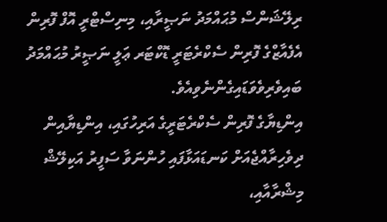ރިލޭޝަންސް މުޙައްމަދު ނަޞީރާއި، މިނިސްޓްރީ އޮފް ފޮރިން އެފެއާޒްގެ ފޮރިން ސެކްރެޓަރީ ޑޮކްޓަރ ޢަލީ ނަޞީރު މުޙައްމަދު ބައިވެރިވެވަޑައިގެންނެވިއެވެ.
އިންޑިޔާގެ ފޮރިން ސެކްރެޓަރީގެ އަރިހުގައި، އިންޑިޔާއިން ދިވެހިރާއްޖެއަށް ކަނޑައަޅާފައި ހުންނަވާ ސަފީރު އަކިލޭޝް މިޝްރާއާއި،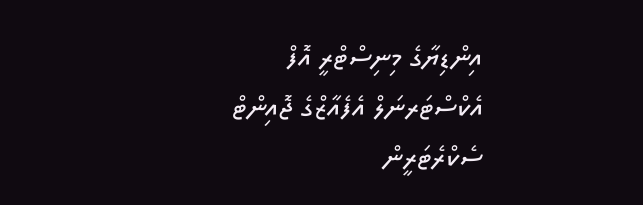އިންޑިޔާގެ މިނިސްޓްރީ އޮފް އެކްސްޓަރނަލް އެފެއާޒްގެ ޖޮއިންޓް ސެކްރެޓަރީން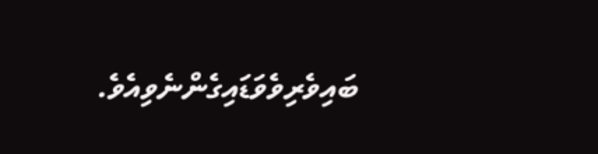ބައިވެރިވެވަޑައިގެންނެވިއެވެ.